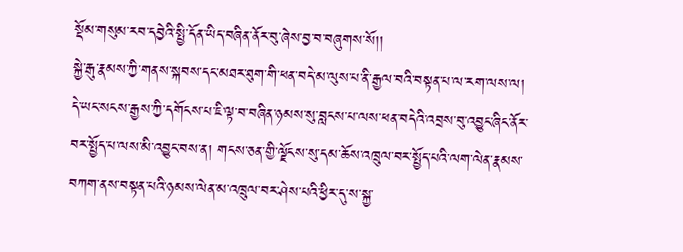སྡོམ་གསུམ་རབ་དབྱེའི་སྤྱི་དོན་ཡིད་བཞིན་ནོར་བུ་ཞེས་བྱ་བ་བཞུགས་སོ།།
སྐྱེ་རྒུ་རྣམས་ཀྱི་གནས་སྐབས་དང་མཐར་ཐུག་གི་ཕན་བདེ་མ་ལུས་པ་ནི་རྒྱལ་བའི་བསྟན་པ་ལ་རག་ལས་ལ། དེ་ཡང་སངས་རྒྱས་ཀྱི་དགོངས་པ་ཇི་ལྟ་བ་བཞིན་ཉམས་སུ་བླངས་པ་ལས་ཕན་བདེའི་འབྲས་བུ་འབྱུང་ཞིང་ནོར་བར་སྤྱོད་པ་ལས་མི་འབྱུང་བས་ན། གངས་ཅན་གྱི་ལྗོངས་སུ་དམ་ཆོས་འཁྲུལ་བར་སྤྱོད་པའི་ལག་ལེན་རྣམས་བཀག་ནས་བསྟན་པའི་ཉམས་ལེན་མ་འཁྲུལ་བར་ཤེས་པའི་ཕྱིར་དུ་ས་སྐྱ་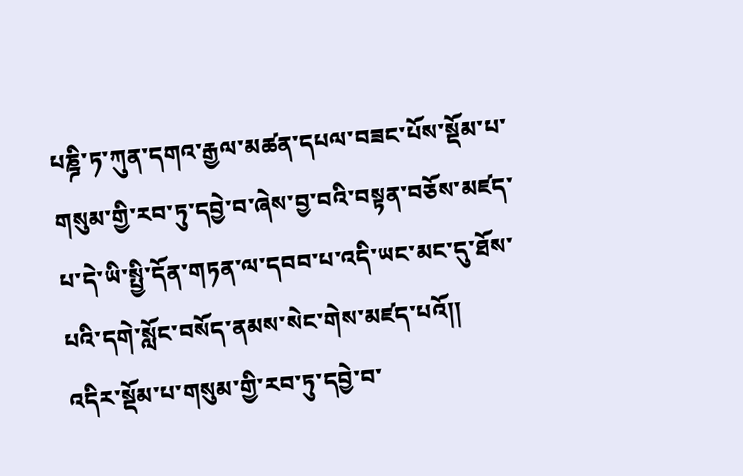པཎྜི་ཏ་ཀུན་དགའ་རྒྱལ་མཚན་དཔལ་བཟང་པོས་སྡོམ་པ་གསུམ་གྱི་རབ་ཏུ་དབྱེ་བ་ཞེས་བྱ་བའི་བསྟན་བཅོས་མཛད་པ་དེ་ཡི་སྤྱི་དོན་གཏན་ལ་དབབ་པ་འདི་ཡང་མང་དུ་ཐོས་པའི་དགེ་སློང་བསོད་ནམས་སེང་གེས་མཛད་པའོ།།
འདིར་སྡོམ་པ་གསུམ་གྱི་རབ་ཏུ་དབྱེ་བ་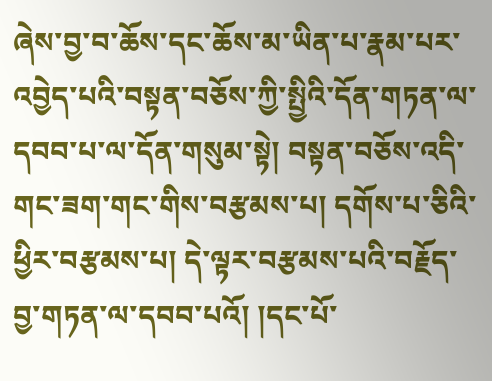ཞེས་བྱ་བ་ཆོས་དང་ཆོས་མ་ཡིན་པ་རྣམ་པར་འབྱེད་པའི་བསྟན་བཅོས་ཀྱི་སྤྱིའི་དོན་གཏན་ལ་དབབ་པ་ལ་དོན་གསུམ་སྟེ། བསྟན་བཅོས་འདི་གང་ཟག་གང་གིས་བརྩམས་པ། དགོས་པ་ཅིའི་ཕྱིར་བརྩམས་པ། དེ་ལྟར་བརྩམས་པའི་བརྗོད་བྱ་གཏན་ལ་དབབ་པའོ། །དང་པོ་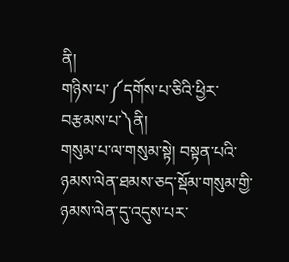ནི།
གཉིས་པ་༼དགོས་པ་ཅིའི་ཕྱིར་བརྩམས་པ་༽ནི།
གསུམ་པ་ལ་གསུམ་སྟེ། བསྟན་པའི་ཉམས་ལེན་ཐམས་ཅད་སྡོམ་གསུམ་གྱི་ཉམས་ལེན་དུ་འདུས་པར་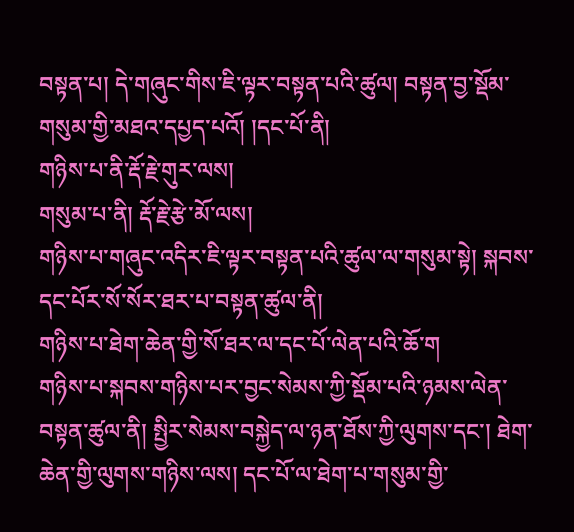བསྟན་པ། དེ་གཞུང་གིས་ཇི་ལྟར་བསྟན་པའི་ཚུལ། བསྟན་བྱ་སྡོམ་གསུམ་གྱི་མཐའ་དཔྱད་པའོ། །དང་པོ་ནི།
གཉིས་པ་ནི་རྡོ་རྗེ་གུར་ལས།
གསུམ་པ་ནི། རྡོ་རྗེ་རྩེ་མོ་ལས།
གཉིས་པ་གཞུང་འདིར་ཇི་ལྟར་བསྟན་པའི་ཚུལ་ལ་གསུམ་སྟེ། སྐབས་དང་པོར་སོ་སོར་ཐར་པ་བསྟན་ཚུལ་ནི།
གཉིས་པ་ཐེག་ཆེན་གྱི་སོ་ཐར་ལ་དང་པོ་ལེན་པའི་ཆོ་ག
གཉིས་པ་སྐབས་གཉིས་པར་བྱང་སེམས་ཀྱི་སྡོམ་པའི་ཉམས་ལེན་བསྟན་ཚུལ་ནི། སྤྱིར་སེམས་བསྐྱེད་ལ་ཉན་ཐོས་ཀྱི་ལུགས་དང་། ཐེག་ཆེན་གྱི་ལུགས་གཉིས་ལས། དང་པོ་ལ་ཐེག་པ་གསུམ་གྱི་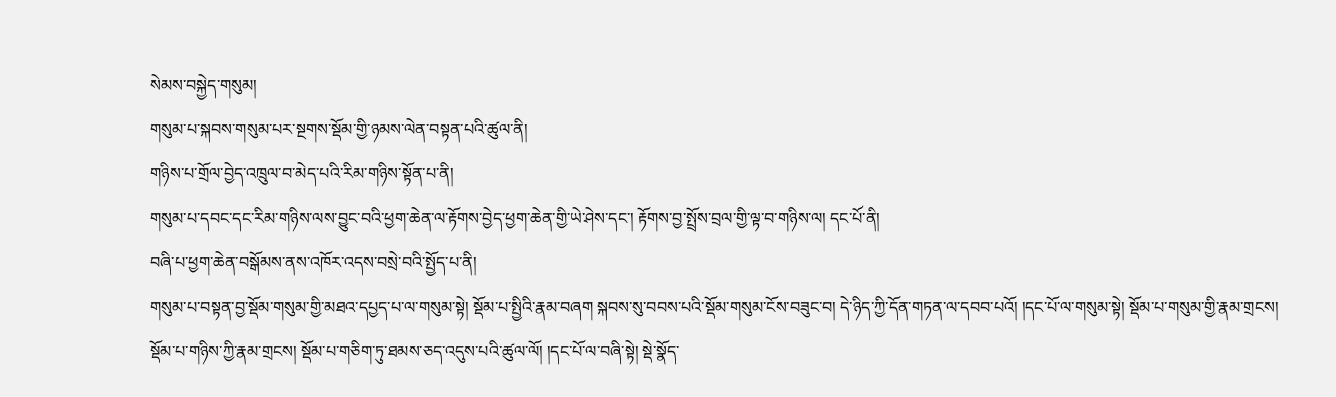སེམས་བསྐྱེད་གསུམ།
གསུམ་པ་སྐབས་གསུམ་པར་སྔགས་སྡོམ་གྱི་ཉམས་ལེན་བསྟན་པའི་ཚུལ་ནི།
གཉིས་པ་གྲོལ་བྱེད་འཁྲུལ་བ་མེད་པའི་རིམ་གཉིས་སྟོན་པ་ནི།
གསུམ་པ་དབང་དང་རིམ་གཉིས་ལས་བྱུང་བའི་ཕྱག་ཆེན་ལ་རྟོགས་བྱེད་ཕྱག་ཆེན་གྱི་ཡེ་ཤེས་དང་། རྟོགས་བྱ་སྤྲོས་བྲལ་གྱི་ལྟ་བ་གཉིས་ལ། དང་པོ་ནི།
བཞི་པ་ཕྱག་ཆེན་བསྒོམས་ནས་འཁོར་འདས་བསྲེ་བའི་སྤྱོད་པ་ནི།
གསུམ་པ་བསྟན་བྱ་སྡོམ་གསུམ་གྱི་མཐའ་དཔྱད་པ་ལ་གསུམ་སྟེ། སྡོམ་པ་སྤྱིའི་རྣམ་བཞག སྐབས་སུ་བབས་པའི་སྡོམ་གསུམ་ངོས་བཟུང་བ། དེ་ཉིད་ཀྱི་དོན་གཏན་ལ་དབབ་པའོ། །དང་པོ་ལ་གསུམ་སྟེ། སྡོམ་པ་གསུམ་གྱི་རྣམ་གྲངས། སྡོམ་པ་གཉིས་ཀྱི་རྣམ་གྲངས། སྡོམ་པ་གཅིག་ཏུ་ཐམས་ཅད་འདུས་པའི་ཚུལ་ལོ། །དང་པོ་ལ་བཞི་སྟེ། སྡེ་སྣོད་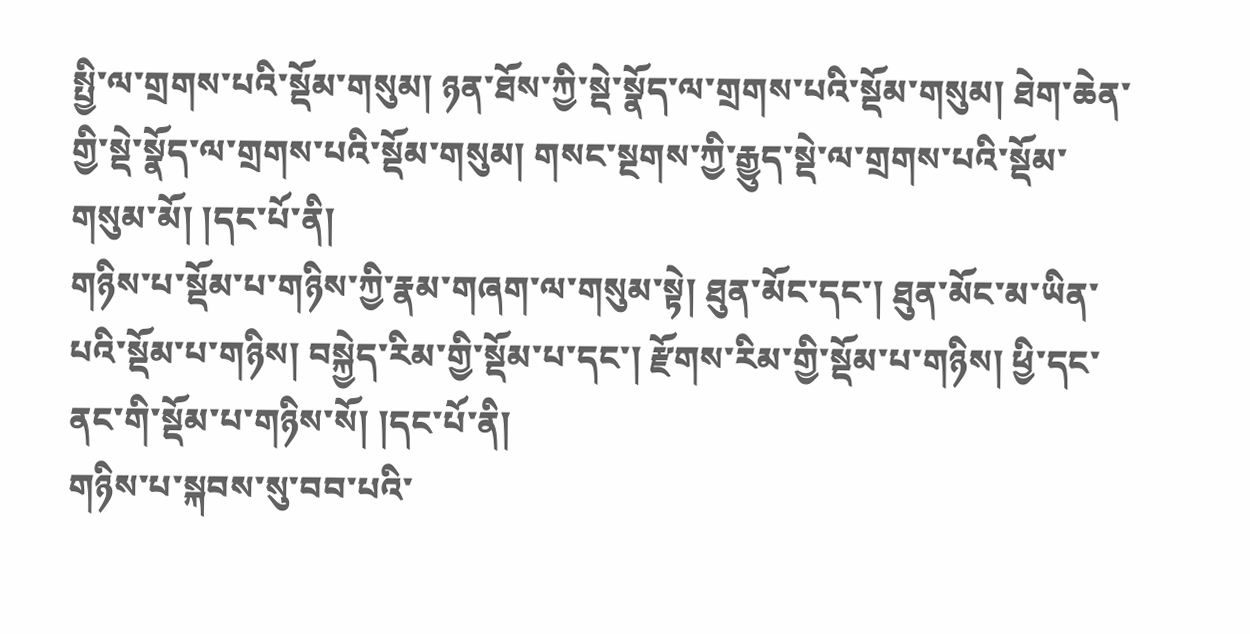སྤྱི་ལ་གྲགས་པའི་སྡོམ་གསུམ། ཉན་ཐོས་ཀྱི་སྡེ་སྣོད་ལ་གྲགས་པའི་སྡོམ་གསུམ། ཐེག་ཆེན་གྱི་སྡེ་སྣོད་ལ་གྲགས་པའི་སྡོམ་གསུམ། གསང་སྔགས་ཀྱི་རྒྱུད་སྡེ་ལ་གྲགས་པའི་སྡོམ་གསུམ་མོ། །དང་པོ་ནི།
གཉིས་པ་སྡོམ་པ་གཉིས་ཀྱི་རྣམ་གཞག་ལ་གསུམ་སྟེ། ཐུན་མོང་དང་། ཐུན་མོང་མ་ཡིན་པའི་སྡོམ་པ་གཉིས། བསྐྱེད་རིམ་གྱི་སྡོམ་པ་དང་། རྫོགས་རིམ་གྱི་སྡོམ་པ་གཉིས། ཕྱི་དང་ནང་གི་སྡོམ་པ་གཉིས་སོ། །དང་པོ་ནི།
གཉིས་པ་སྐབས་སུ་བབ་པའི་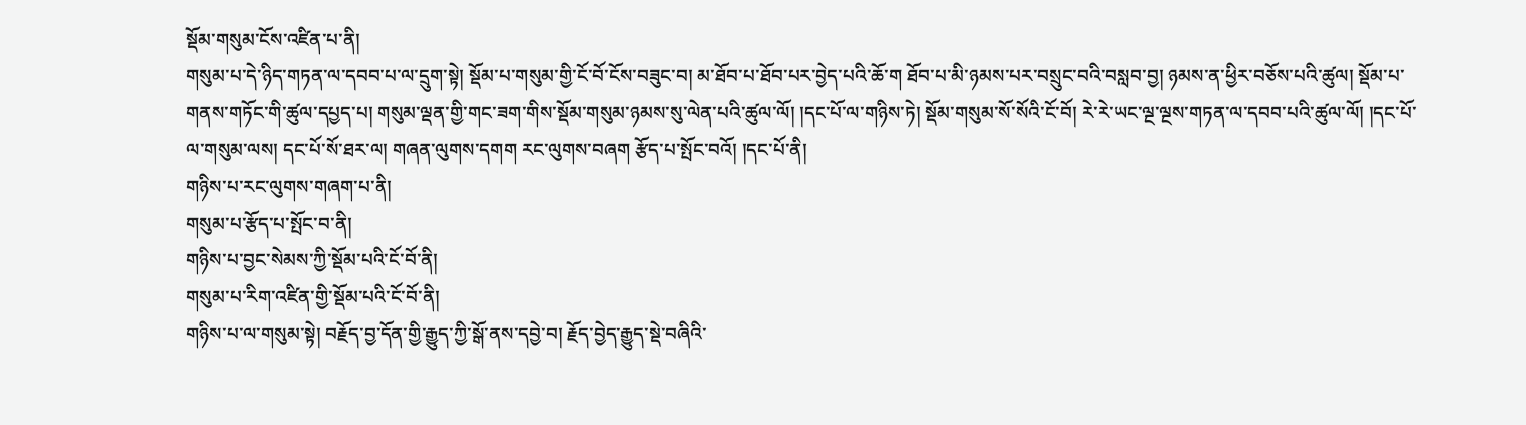སྡོམ་གསུམ་ངོས་འཛིན་པ་ནི།
གསུམ་པ་དེ་ཉིད་གཏན་ལ་དབབ་པ་ལ་དྲུག་སྟེ། སྡོམ་པ་གསུམ་གྱི་ངོ་བོ་ངོས་བཟུང་བ། མ་ཐོབ་པ་ཐོབ་པར་བྱེད་པའི་ཆོ་ག ཐོབ་པ་མི་ཉམས་པར་བསྲུང་བའི་བསླབ་བྱ། ཉམས་ན་ཕྱིར་བཅོས་པའི་ཚུལ། སྡོམ་པ་གནས་གཏོང་གི་ཚུལ་དཔྱད་པ། གསུམ་ལྡན་གྱི་གང་ཟག་གིས་སྡོམ་གསུམ་ཉམས་སུ་ལེན་པའི་ཚུལ་ལོ། །དང་པོ་ལ་གཉིས་ཏེ། སྡོམ་གསུམ་སོ་སོའི་ངོ་བོ། རེ་རེ་ཡང་ལྔ་ལྔས་གཏན་ལ་དབབ་པའི་ཚུལ་ལོ། །དང་པོ་ལ་གསུམ་ལས། དང་པོ་སོ་ཐར་ལ། གཞན་ལུགས་དགག རང་ལུགས་བཞག རྩོད་པ་སྤོང་བའོ། །དང་པོ་ནི།
གཉིས་པ་རང་ལུགས་གཞག་པ་ནི།
གསུམ་པ་རྩོད་པ་སྤོང་བ་ནི།
གཉིས་པ་བྱང་སེམས་ཀྱི་སྡོམ་པའི་ངོ་བོ་ནི།
གསུམ་པ་རིག་འཛིན་གྱི་སྡོམ་པའི་ངོ་བོ་ནི།
གཉིས་པ་ལ་གསུམ་སྟེ། བརྗོད་བྱ་དོན་གྱི་རྒྱུད་ཀྱི་སྒོ་ནས་དབྱེ་བ། རྗོད་བྱེད་རྒྱུད་སྡེ་བཞིའི་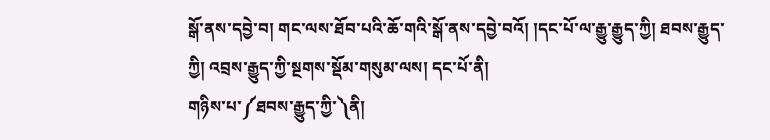སྒོ་ནས་དབྱེ་བ། གང་ལས་ཐོབ་པའི་ཆོ་གའི་སྒོ་ནས་དབྱེ་བའོ། །དང་པོ་ལ་རྒྱུ་རྒྱུད་ཀྱི། ཐབས་རྒྱུད་ཀྱི། འབྲས་རྒྱུད་ཀྱི་སྔགས་སྡོམ་གསུམ་ལས། དང་པོ་ནི།
གཉིས་པ་༼ཐབས་རྒྱུད་ཀྱི་༽ནི།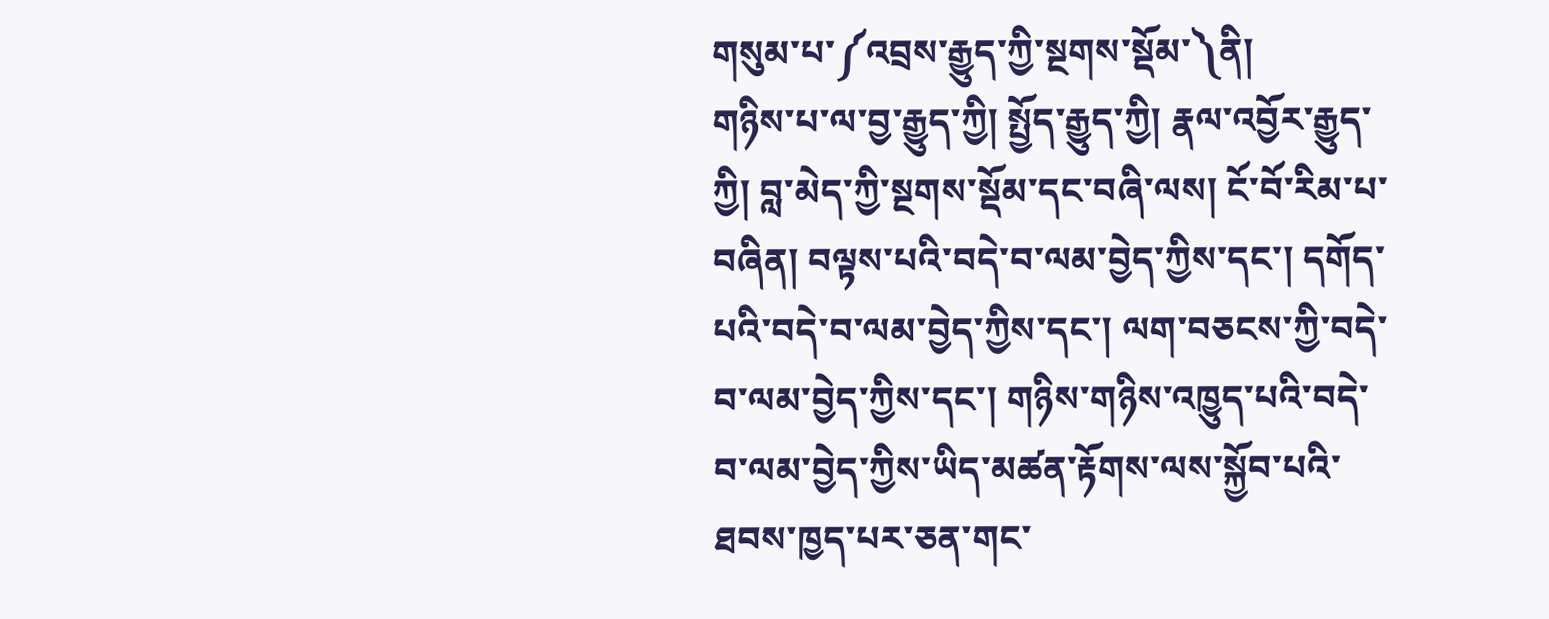གསུམ་པ་༼འབྲས་རྒྱུད་ཀྱི་སྔགས་སྡོམ་༽ནི།
གཉིས་པ་ལ་བྱ་རྒྱུད་ཀྱི། སྤྱོད་རྒྱུད་ཀྱི། རྣལ་འབྱོར་རྒྱུད་ཀྱི། བླ་མེད་ཀྱི་སྔགས་སྡོམ་དང་བཞི་ལས། ངོ་བོ་རིམ་པ་བཞིན། བལྟས་པའི་བདེ་བ་ལམ་བྱེད་ཀྱིས་དང་། དགོད་པའི་བདེ་བ་ལམ་བྱེད་ཀྱིས་དང་། ལག་བཅངས་ཀྱི་བདེ་བ་ལམ་བྱེད་ཀྱིས་དང་། གཉིས་གཉིས་འཁྱུད་པའི་བདེ་བ་ལམ་བྱེད་ཀྱིས་ཡིད་མཚན་རྟོགས་ལས་སྐྱོབ་པའི་ཐབས་ཁྱད་པར་ཅན་གང་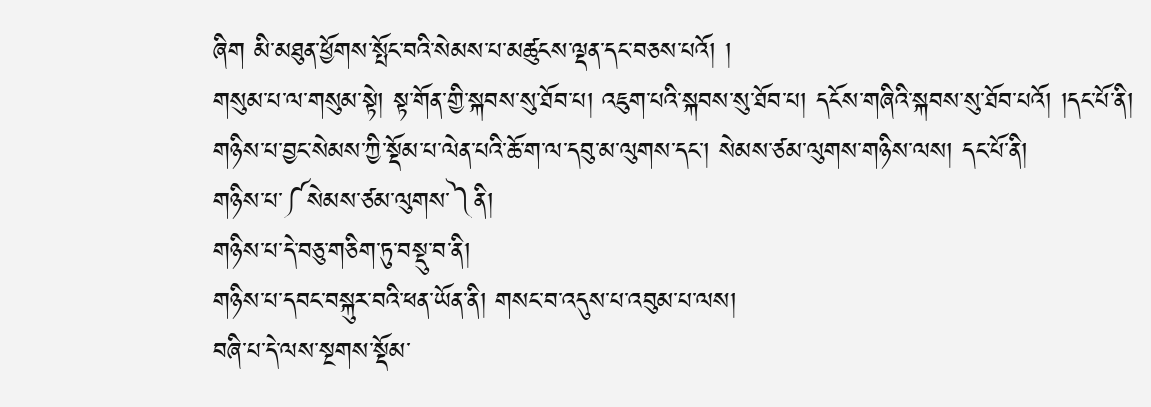ཞིག མི་མཐུན་ཕྱོགས་སྤོང་བའི་སེམས་པ་མཚུངས་ལྡན་དང་བཅས་པའོ། །
གསུམ་པ་ལ་གསུམ་སྟེ། སྟ་གོན་གྱི་སྐབས་སུ་ཐོབ་པ། འཇུག་པའི་སྐབས་སུ་ཐོབ་པ། དངོས་གཞིའི་སྐབས་སུ་ཐོབ་པའོ། །དང་པོ་ནི།
གཉིས་པ་བྱང་སེམས་ཀྱི་སྡོམ་པ་ལེན་པའི་ཆོ་ག་ལ་དབུ་མ་ལུགས་དང་། སེམས་ཙམ་ལུགས་གཉིས་ལས། དང་པོ་ནི།
གཉིས་པ་༼སེམས་ཙམ་ལུགས་༽ནི།
གཉིས་པ་དེ་བཅུ་གཅིག་ཏུ་བསྡུ་བ་ནི།
གཉིས་པ་དབང་བསྐུར་བའི་ཕན་ཡོན་ནི། གསང་བ་འདུས་པ་འབུམ་པ་ལས།
བཞི་པ་དེ་ལས་སྔགས་སྡོམ་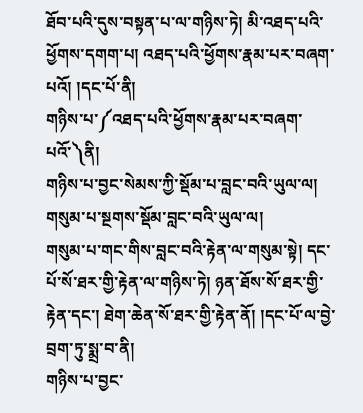ཐོབ་པའི་དུས་བསྟན་པ་ལ་གཉིས་ཏེ། མི་འཐད་པའི་ཕྱོགས་དགག་པ། འཐད་པའི་ཕྱོགས་རྣམ་པར་བཞག་པའོ། །དང་པོ་ནི།
གཉིས་པ་༼འཐད་པའི་ཕྱོགས་རྣམ་པར་བཞག་པའོ་༽ནི།
གཉིས་པ་བྱང་སེམས་ཀྱི་སྡོམ་པ་བླང་བའི་ཡུལ་ལ།
གསུམ་པ་སྔགས་སྡོམ་བླང་བའི་ཡུལ་ལ།
གསུམ་པ་གང་གིས་བླང་བའི་རྟེན་ལ་གསུམ་སྟེ། དང་པོ་སོ་ཐར་གྱི་རྟེན་ལ་གཉིས་ཏེ། ཉན་ཐོས་སོ་ཐར་གྱི་རྟེན་དང་། ཐེག་ཆེན་སོ་ཐར་གྱི་རྟེན་ནོ། །དང་པོ་ལ་བྱེ་བྲག་ཏུ་སྨྲ་བ་ནི།
གཉིས་པ་བྱང་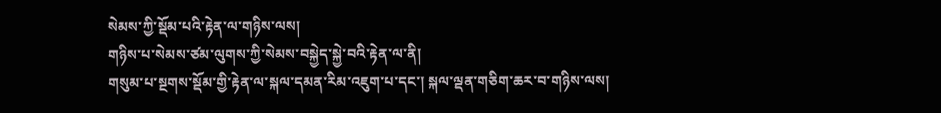སེམས་ཀྱི་སྡོམ་པའི་རྟེན་ལ་གཉིས་ལས།
གཉིས་པ་སེམས་ཙམ་ལུགས་ཀྱི་སེམས་བསྐྱེད་སྐྱེ་བའི་རྟེན་ལ་ནི།
གསུམ་པ་སྔགས་སྡོམ་གྱི་རྟེན་ལ་སྐལ་དམན་རིམ་འཇུག་པ་དང་། སྐལ་ལྡན་གཅིག་ཆར་བ་གཉིས་ལས།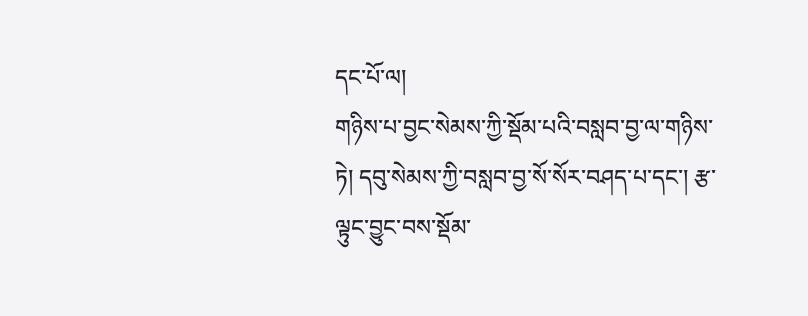དང་པོ་ལ།
གཉིས་པ་བྱང་སེམས་ཀྱི་སྡོམ་པའི་བསླབ་བྱ་ལ་གཉིས་ཏེ། དབུ་སེམས་ཀྱི་བསླབ་བྱ་སོ་སོར་བཤད་པ་དང་། རྩ་ལྟུང་བྱུང་བས་སྡོམ་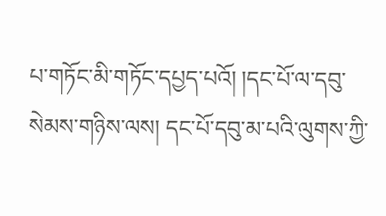པ་གཏོང་མི་གཏོང་དཔྱད་པའོ། །དང་པོ་ལ་དབུ་སེམས་གཉིས་ལས། དང་པོ་དབུ་མ་པའི་ལུགས་ཀྱི་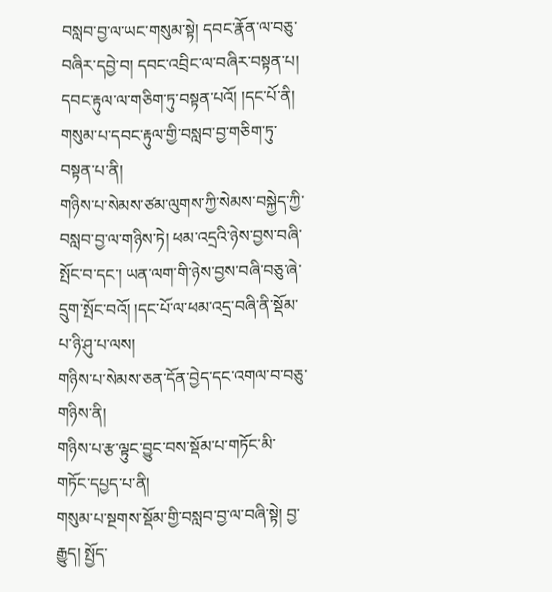བསླབ་བྱ་ལ་ཡང་གསུམ་སྟེ། དབང་རྣོན་ལ་བཅུ་བཞིར་དབྱེ་བ། དབང་འབྲིང་ལ་བཞིར་བསྟན་པ། དབང་རྟུལ་ལ་གཅིག་ཏུ་བསྟན་པའོ། །དང་པོ་ནི།
གསུམ་པ་དབང་རྟུལ་གྱི་བསླབ་བྱ་གཅིག་ཏུ་བསྟན་པ་ནི།
གཉིས་པ་སེམས་ཙམ་ལུགས་ཀྱི་སེམས་བསྐྱེད་ཀྱི་བསླབ་བྱ་ལ་གཉིས་ཏེ། ཕམ་འདྲའི་ཉེས་བྱས་བཞི་སྤོང་བ་དང་། ཡན་ལག་གི་ཉེས་བྱས་བཞི་བཅུ་ཞེ་དྲུག་སྤོང་བའོ། །དང་པོ་ལ་ཕམ་འདྲ་བཞི་ནི་སྡོམ་པ་ཉི་ཤུ་པ་ལས།
གཉིས་པ་སེམས་ཅན་དོན་བྱེད་དང་འགལ་བ་བཅུ་གཉིས་ནི།
གཉིས་པ་རྩ་ལྟུང་བྱུང་བས་སྡོམ་པ་གཏོང་མི་གཏོང་དཔྱད་པ་ནི།
གསུམ་པ་སྔགས་སྡོམ་གྱི་བསླབ་བྱ་ལ་བཞི་སྟེ། བྱ་རྒྱུད། སྤྱོད་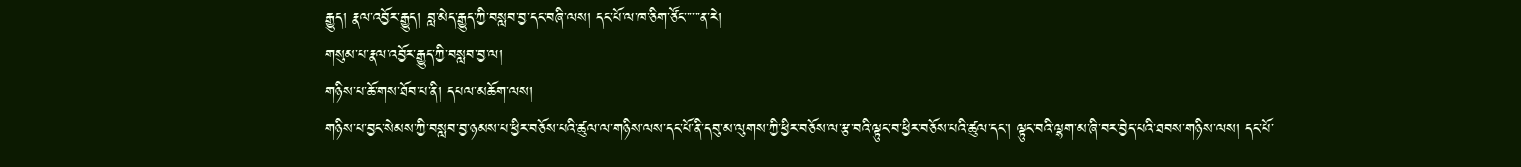རྒྱུད། རྣལ་འབྱོར་རྒྱུད། བླ་མེད་རྒྱུད་ཀྱི་བསླབ་བྱ་དང་བཞི་ལས། དང་པོ་ལ་ཁ་ཅིག་ཙོང་་་་་་ན་རེ།
གསུམ་པ་རྣལ་འབྱོར་རྒྱུད་ཀྱི་བསླབ་བྱ་ལ།
གཉིས་པ་ཆོ་གས་ཐོབ་པ་ནི། དཔལ་མཆོག་ལས།
གཉིས་པ་བྱང་སེམས་ཀྱི་བསླབ་བྱ་ཉམས་པ་ཕྱིར་བཅོས་པའི་ཚུལ་ལ་གཉིས་ལས་དང་པོ་ནི་དབུ་མ་ལུགས་ཀྱི་ཕྱིར་བཅོས་ལ་རྩ་བའི་ལྟུང་བ་ཕྱིར་བཅོས་པའི་ཚུལ་དང་། ལྟུང་བའི་ལྷག་མ་ཞི་བར་བྱེད་པའི་ཐབས་གཉིས་ལས། དང་པོ་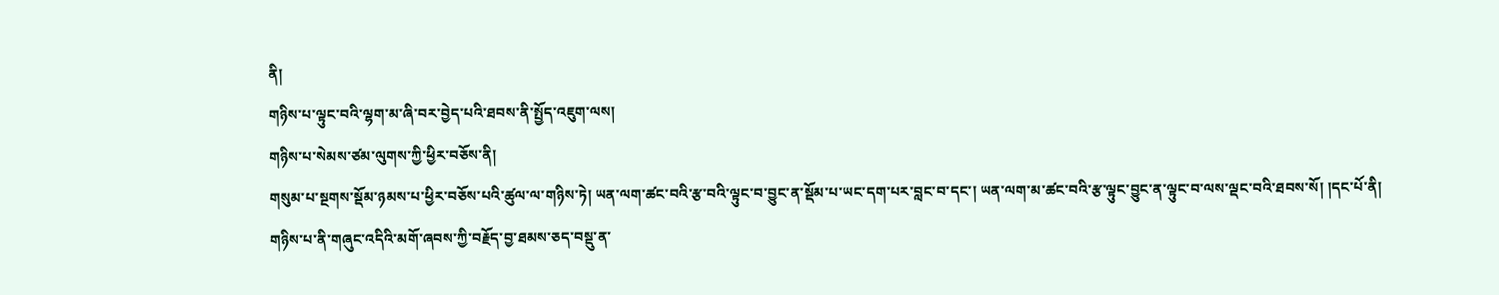ནི།
གཉིས་པ་ལྟུང་བའི་ལྷག་མ་ཞི་བར་བྱེད་པའི་ཐབས་ནི་སྤྱོད་འཇུག་ལས།
གཉིས་པ་སེམས་ཙམ་ལུགས་ཀྱི་ཕྱིར་བཅོས་ནི།
གསུམ་པ་སྔགས་སྡོམ་ཉམས་པ་ཕྱིར་བཅོས་པའི་ཚུལ་ལ་གཉིས་ཏེ། ཡན་ལག་ཚང་བའི་རྩ་བའི་ལྟུང་བ་བྱུང་ན་སྡོམ་པ་ཡང་དག་པར་བླང་བ་དང་། ཡན་ལག་མ་ཚང་བའི་རྩ་ལྟུང་བྱུང་ན་ལྟུང་བ་ལས་ལྡང་བའི་ཐབས་སོ། །དང་པོ་ནི།
གཉིས་པ་ནི་གཞུང་འདིའི་མགོ་ཞབས་ཀྱི་བརྗོད་བྱ་ཐམས་ཅད་བསྡུ་ན་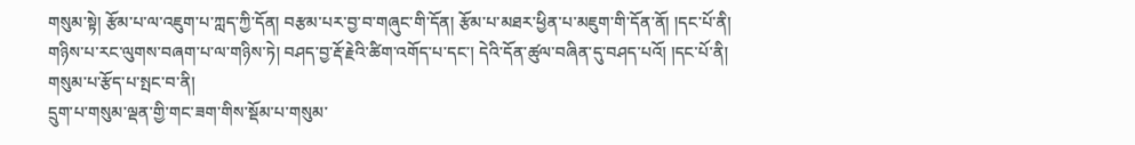གསུམ་སྟེ། རྩོམ་པ་ལ་འཇུག་པ་ཀླད་ཀྱི་དོན། བརྩམ་པར་བྱ་བ་གཞུང་གི་དོན། རྩོམ་པ་མཐར་ཕྱིན་པ་མཇུག་གི་དོན་ནོ། །དང་པོ་ནི།
གཉིས་པ་རང་ལུགས་བཞག་པ་ལ་གཉིས་ཏེ། བཤད་བྱ་རྡོ་རྗེའི་ཚིག་འགོད་པ་དང་། དེའི་དོན་ཚུལ་བཞིན་དུ་བཤད་པའོ། །དང་པོ་ནི།
གསུམ་པ་རྩོད་པ་སྤང་བ་ནི།
དྲུག་པ་གསུམ་ལྡན་གྱི་གང་ཟག་གིས་སྡོམ་པ་གསུམ་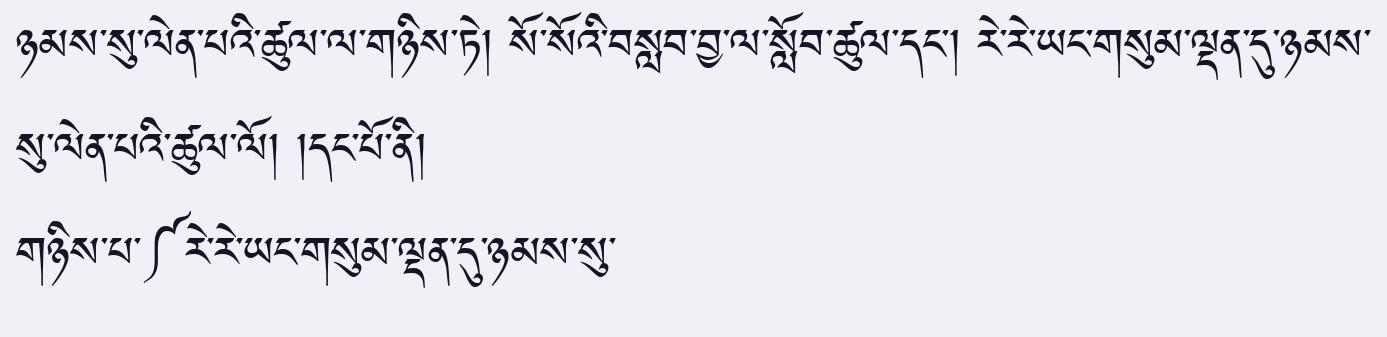ཉམས་སུ་ལེན་པའི་ཚུལ་ལ་གཉིས་ཏེ། སོ་སོའི་བསླབ་བྱ་ལ་སློབ་ཚུལ་དང་། རེ་རེ་ཡང་གསུམ་ལྡན་དུ་ཉམས་སུ་ལེན་པའི་ཚུལ་ལོ། །དང་པོ་ནི།
གཉིས་པ་༼རེ་རེ་ཡང་གསུམ་ལྡན་དུ་ཉམས་སུ་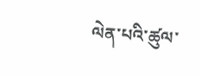ལེན་པའི་ཚུལ་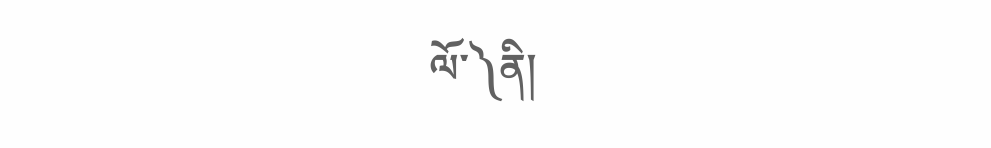ལོ་༽ནི།